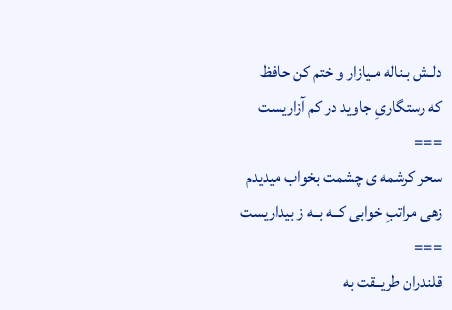دلـش بـناله مـیازار و ختم کن حافظ
که رستگاریِ جاوید در کم آزاریست
===
سحر کرشمه ی چشمت بخواب میدیدم
زهی مراتبِ خوابی کــه بــه ز بیداریست
===
قلندران طریــقت به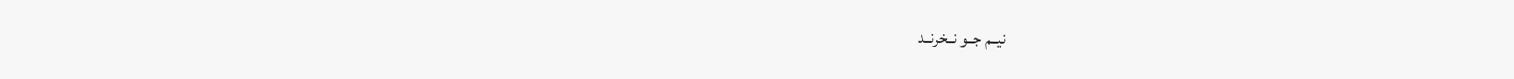نیــم جــو نــخرنــد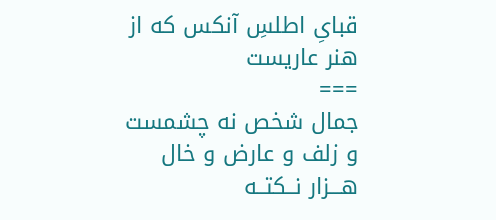قبایِ اطلسِ آنکس که از هنر عاریست
===
جمال شخص نه چشمست و زلف و عارض و خال
هـــزار نــکتــه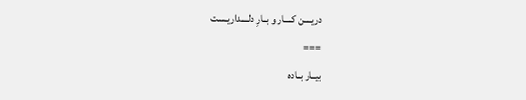دریــــن کــــار و بــارِ دلــــداریـست
===
بیــار بــاده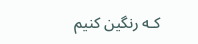کـه رنگین کنیم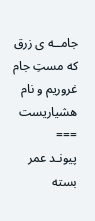جامــه ی زرق
که مستِ جام غروریم و نام هشیاریست
===
پیونـد عمر بسته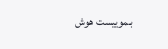بـموییست هوش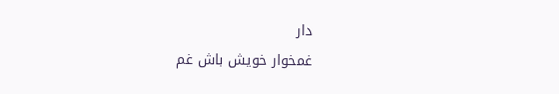دار
غمخوار خویش باش غم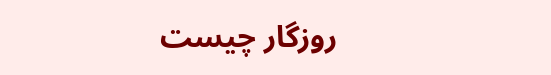روزگار چیست